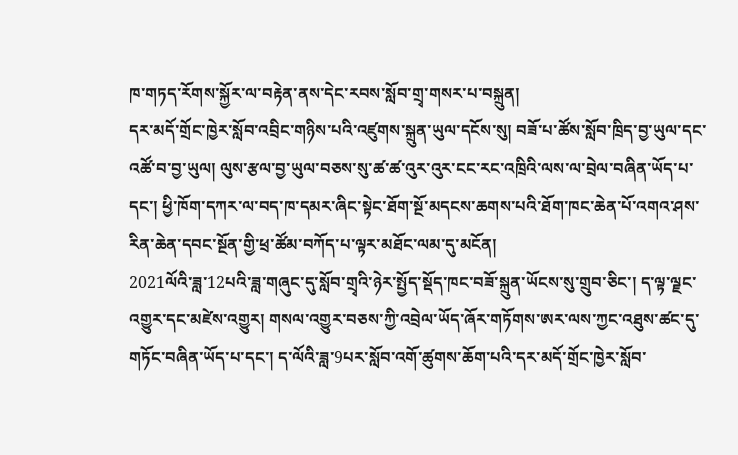ཁ་གཏད་རོགས་སྐྱོར་ལ་བརྟེན་ནས་དེང་རབས་སློབ་གྲྭ་གསར་པ་བསྐྲུན།
དར་མདོ་གྲོང་ཁྱེར་སློབ་འབྲིང་གཉིས་པའི་འཛུགས་སྐྲུན་ཡུལ་དངོས་སུ། བཟོ་པ་ཚོས་སློབ་ཁྲིད་བྱ་ཡུལ་དང་འཚོ་བ་བྱ་ཡུལ། ལུས་རྩལ་བྱ་ཡུལ་བཅས་སུ་ཚ་ཚ་འུར་འུར་ངང་རང་འཁྲིའི་ལས་ལ་བྲེལ་བཞིན་ཡོད་པ་དང་། ཕྱི་ཁོག་དཀར་ལ་བད་ཁ་དམར་ཞིང་སྟེང་ཐོག་སྔོ་མདངས་ཆགས་པའི་ཐོག་ཁང་ཆེན་པོ་འགའ་ཤས་རིན་ཆེན་དབང་སྔོན་གྱི་ཕྲ་ཚོམ་བཀོད་པ་ལྟར་མཐོང་ལམ་དུ་མངོན།
2021ལོའི་ཟླ་12པའི་ཟླ་གཞུང་དུ་སློབ་གྲྭའི་ཉེར་སྤྱོད་སྡོད་ཁང་བཟོ་སྐྲུན་ཡོངས་སུ་གྲུབ་ཅིང་། ད་ལྟ་ལྗང་འགྱུར་དང་མཛེས་འགྱུར། གསལ་འགྱུར་བཅས་ཀྱི་འབྲེལ་ཡོད་ཞོར་གཏོགས་ཨར་ལས་ཀྱང་འཐུས་ཚང་དུ་གཏོང་བཞིན་ཡོད་པ་དང་། ད་ལོའི་ཟླ་9པར་སློབ་འགོ་ཚུགས་ཆོག་པའི་དར་མདོ་གྲོང་ཁྱེར་སློབ་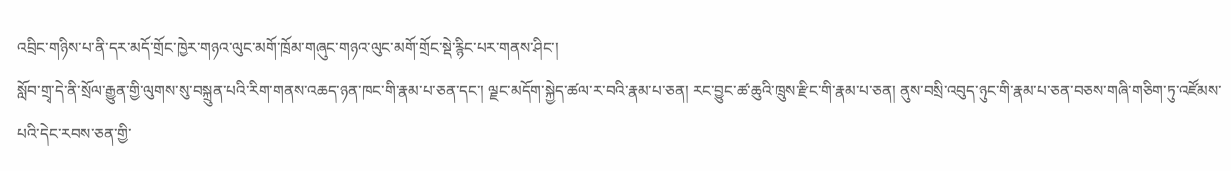འབྲིང་གཉིས་པ་ནི་དར་མདོ་གྲོང་ཁྱེར་གཉའ་ལུང་མགོ་ཁྲོམ་གཞུང་གཉའ་ལུང་མགོ་གྲོང་སྡེ་རྙིང་པར་གནས་ཤིང་།
སློབ་གྲྭ་དེ་ནི་སྲོལ་རྒྱུན་གྱི་ལུགས་སུ་བསྐྲུན་པའི་རིག་གནས་འཆད་ཉན་ཁང་གི་རྣམ་པ་ཅན་དང་། ལྗང་མདོག་སྐྱེད་ཚལ་ར་བའི་རྣམ་པ་ཅན། རང་བྱུང་ཚ་ཆུའི་ཁྲུས་རྫིང་གི་རྣམ་པ་ཅན། ནུས་བསྲི་འབུད་ཉུང་གི་རྣམ་པ་ཅན་བཅས་གཞི་གཅིག་ཏུ་འཛོམས་པའི་དེང་རབས་ཅན་གྱི་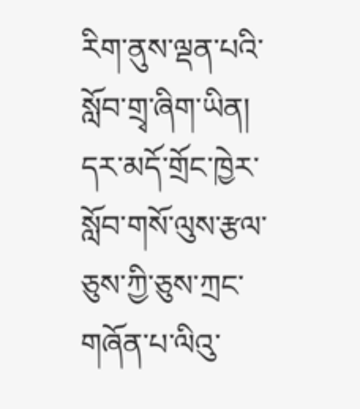རིག་ནུས་ལྡན་པའི་སློབ་གྲྭ་ཞིག་ཡིན།
དར་མདོ་གྲོང་ཁྱེར་སློབ་གསོ་ལུས་རྩལ་ཅུས་ཀྱི་ཅུས་ཀྲང་གཞོན་པ་ལིའུ་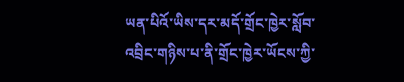ཡན་པིའོ་ཡིས་དར་མདོ་གྲོང་ཁྱེར་སློབ་འབྲིང་གཉིས་པ་ནི་གྲོང་ཁྱེར་ཡོངས་ཀྱི་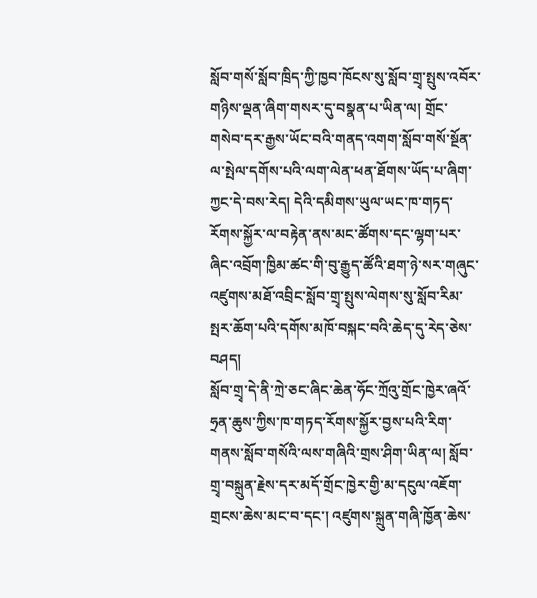སློབ་གསོ་སློབ་ཁྲིད་ཀྱི་ཁྱབ་ཁོངས་སུ་སློབ་གྲྭ་སྤུས་འབོར་གཉིས་ལྡན་ཞིག་གསར་དུ་བསྣན་པ་ཡིན་ལ། གྲོང་གསེབ་དར་རྒྱས་ཡོང་བའི་གནད་འགག་སློབ་གསོ་སྔོན་ལ་སྤེལ་དགོས་པའི་ལག་ལེན་ཕན་ཐོགས་ཡོད་པ་ཞིག་ཀྱང་དེ་བས་རེད། དེའི་དམིགས་ཡུལ་ཡང་ཁ་གཏད་རོགས་སྐྱོར་ལ་བརྟེན་ནས་མང་ཚོགས་དང་ལྷག་པར་ཞིང་འབྲོག་ཁྱིམ་ཚང་གི་བུ་རྒྱུད་ཚོའི་ཐག་ཉེ་སར་གཞུང་འཛུགས་མཐོ་འབྲིང་སློབ་གྲྭ་སྤུས་ལེགས་སུ་སློབ་རིམ་སྤར་ཆོག་པའི་དགོས་མཁོ་བསྐང་བའི་ཆེད་དུ་རེད་ཅེས་བཤད།
སློབ་གྲྭ་དེ་ནི་ཀྲེ་ཅང་ཞིང་ཆེན་ཧོང་ཀྲོའུ་གྲོང་ཁྱེར་ཞའོ་ཧྲན་ཆུས་ཀྱིས་ཁ་གཏད་རོགས་སྐྱོར་བྱས་པའི་རིག་གནས་སློབ་གསོའི་ལས་གཞིའི་གྲས་ཤིག་ཡིན་ལ། སློབ་གྲྭ་བསྐྲུན་རྗེས་དར་མདོ་གྲོང་ཁྱེར་གྱི་མ་དངུལ་འཇོག་གྲངས་ཆེས་མང་བ་དང་། འཛུགས་སྐྲུན་གཞི་ཁྱོན་ཆེས་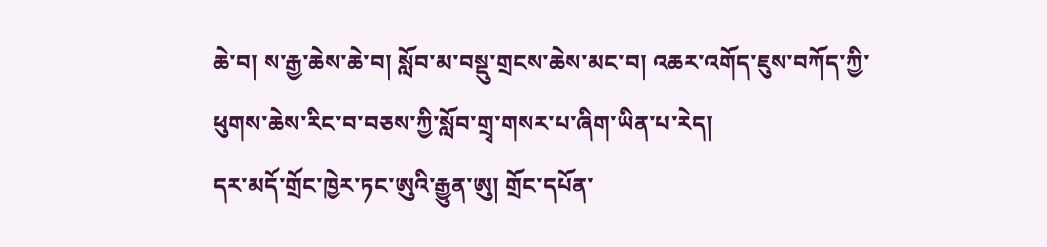ཆེ་བ། ས་རྒྱ་ཆེས་ཆེ་བ། སློབ་མ་བསྡུ་གྲངས་ཆེས་མང་བ། འཆར་འགོད་ཇུས་བཀོད་ཀྱི་ཕུགས་ཆེས་རིང་བ་བཅས་ཀྱི་སློབ་གྲྭ་གསར་པ་ཞིག་ཡིན་པ་རེད།
དར་མདོ་གྲོང་ཁྱེར་ཏང་ཨུའི་རྒྱུན་ཨུ། གྲོང་དཔོན་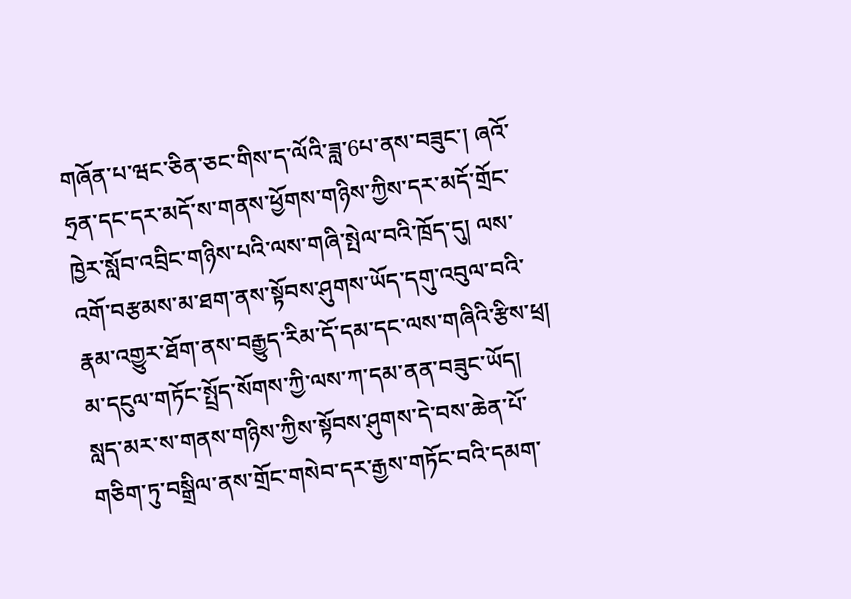གཞོན་པ་ཝང་ཅིན་ཅང་གིས་ད་ལོའི་ཟླ་6པ་ནས་བཟུང་། ཞའོ་ཧྲན་དང་དར་མདོ་ས་གནས་ཕྱོགས་གཉིས་ཀྱིས་དར་མདོ་གྲོང་ཁྱེར་སློབ་འབྲིང་གཉིས་པའི་ལས་གཞི་སྤེལ་བའི་ཁྲོད་དུ། ལས་འགོ་བརྩམས་མ་ཐག་ནས་སྟོབས་ཤུགས་ཡོད་དགུ་འབུལ་བའི་རྣམ་འགྱུར་ཐོག་ནས་བརྒྱུད་རིམ་དོ་དམ་དང་ལས་གཞིའི་རྩིས་ཕྲ། མ་དངུལ་གཏོང་སྤྲོད་སོགས་ཀྱི་ལས་ཀ་དམ་ནན་བཟུང་ཡོད། སླད་མར་ས་གནས་གཉིས་ཀྱིས་སྟོབས་ཤུགས་དེ་བས་ཆེན་པོ་གཅིག་ཏུ་བསྒྲིལ་ནས་གྲོང་གསེབ་དར་རྒྱས་གཏོང་བའི་དམག་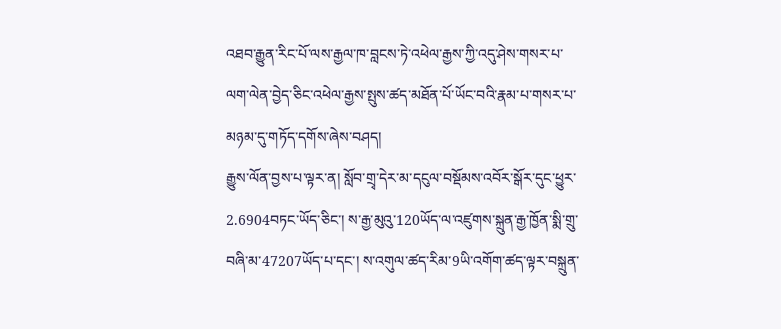འཐབ་རྒྱུན་རིང་པོ་ལས་རྒྱལ་ཁ་བླངས་ཏེ་འཕེལ་རྒྱས་ཀྱི་འདུ་ཤེས་གསར་པ་ལག་ལེན་བྱེད་ཅིང་འཕེལ་རྒྱས་སྤུས་ཚད་མཐོན་པོ་ཡོང་བའི་རྣམ་པ་གསར་པ་མཉམ་དུ་གཏོད་དགོས་ཞེས་བཤད།
རྒྱུས་ལོན་བྱས་པ་ལྟར་ན། སློབ་གྲྭ་དེར་མ་དངུལ་བསྡོམས་འབོར་སྒོར་དུང་ཕྱུར་2.6904བཏང་ཡོད་ཅིང་། ས་རྒྱ་མུའུ་120ཡོད་ལ་འཛུགས་སྐྲུན་རྒྱ་ཁྱོན་སྨི་གྲུ་བཞི་མ་47207ཡོད་པ་དང་། ས་འགུལ་ཚད་རིམ་9ཡི་འགོག་ཚད་ལྟར་བསྐྲུན་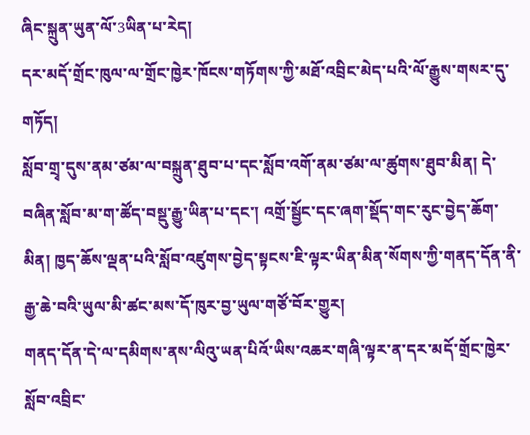ཞིང་སྐྲུན་ཡུན་ལོ་3ཡིན་པ་རེད།
དར་མདོ་གྲོང་ཁུལ་ལ་གྲོང་ཁྱེར་ཁོངས་གཏོགས་ཀྱི་མཐོ་འབྲིང་མེད་པའི་ལོ་རྒྱུས་གསར་དུ་གཏོད།
སློབ་གྲྭ་དུས་ནམ་ཙམ་ལ་བསྐྲུན་ཐུབ་པ་དང་སློབ་འགོ་ནམ་ཙམ་ལ་ཚུགས་ཐུབ་མིན། དེ་བཞིན་སློབ་མ་ག་ཚོད་བསྡུ་རྒྱུ་ཡིན་པ་དང་། འགྲོ་སྦྱོང་དང་ཞག་སྡོད་གང་རུང་བྱེད་ཆོག་མིན། ཁྱད་ཆོས་ལྡན་པའི་སློབ་འཛུགས་བྱེད་སྟངས་ཇི་ལྟར་ཡིན་མིན་སོགས་ཀྱི་གནད་དོན་ནི་རྒྱ་ཆེ་བའི་ཡུལ་མི་ཚང་མས་དོ་ཁུར་བྱ་ཡུལ་གཙོ་བོར་གྱུར།
གནད་དོན་དེ་ལ་དམིགས་ནས་ལིའུ་ཡན་པིའོ་ཡིས་འཆར་གཞི་ལྟར་ན་དར་མདོ་གྲོང་ཁྱེར་སློབ་འབྲིང་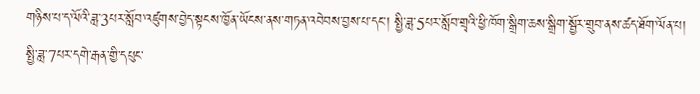གཉིས་པ་ད་ལོའི་ཟླ་3པར་སློབ་འཛུགས་བྱེད་སྟངས་ཁྱོན་ཡོངས་ནས་གཏན་འབེབས་བྱས་པ་དང་། སྤྱི་ཟླ་5པར་སློབ་གྲྭའི་ཕྱི་ཁོག་སྒྲིག་ཆས་སྒྲིག་སྦྱོར་གྲུབ་ནས་ཚད་ཐོག་ལོན་པ། སྤྱི་ཟླ་7པར་དགེ་རྒན་གྱི་དཔུང་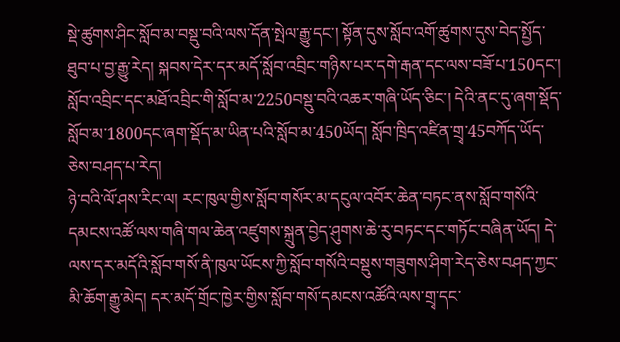སྡེ་ཚུགས་ཤིང་སློབ་མ་བསྡུ་བའི་ལས་དོན་སྤེལ་རྒྱུ་དང་། སྟོན་དུས་སློབ་འགོ་ཚུགས་དུས་བེད་སྤྱོད་ཐུབ་པ་བྱ་རྒྱུ་རེད། སྐབས་དེར་དར་མདོ་སློབ་འབྲིང་གཉིས་པར་དགེ་རྒན་དང་ལས་བཟོ་པ་150དང་། སློབ་འབྲིང་དང་མཐོ་འབྲིང་གི་སློབ་མ་2250བསྡུ་བའི་འཆར་གཞི་ཡོད་ཅིང་། དེའི་ནང་དུ་ཞག་སྡོད་སློབ་མ་1800དང་ཞག་སྡོད་མ་ཡིན་པའི་སློབ་མ་450ཡོད། སློབ་ཁྲིད་འཛིན་གྲྭ་45བཀོད་ཡོད་ཅེས་བཤད་པ་རེད།
ཉེ་བའི་ལོ་ཤས་རིང་ལ། རང་ཁུལ་གྱིས་སློབ་གསོར་མ་དངུལ་འབོར་ཆེན་བཏང་ནས་སློབ་གསོའི་དམངས་འཚོ་ལས་གཞི་གལ་ཆེན་འཛུགས་སྐྲུན་བྱེད་ཤུགས་ཆེ་རུ་བཏང་དང་གཏོང་བཞིན་ཡོད། དེ་ལས་དར་མདོའི་སློབ་གསོ་ནི་ཁུལ་ཡོངས་ཀྱི་སློབ་གསོའི་བསྡུས་གཟུགས་ཤིག་རེད་ཅེས་བཤད་ཀྱང་མི་ཆོག་རྒྱུ་མེད། དར་མདོ་གྲོང་ཁྱེར་གྱིས་སློབ་གསོ་དམངས་འཚོའི་ལས་གྲྭ་དང་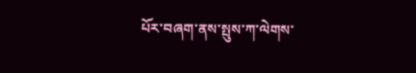པོར་བཞག་ནས་སྤུས་ཀ་ལེགས་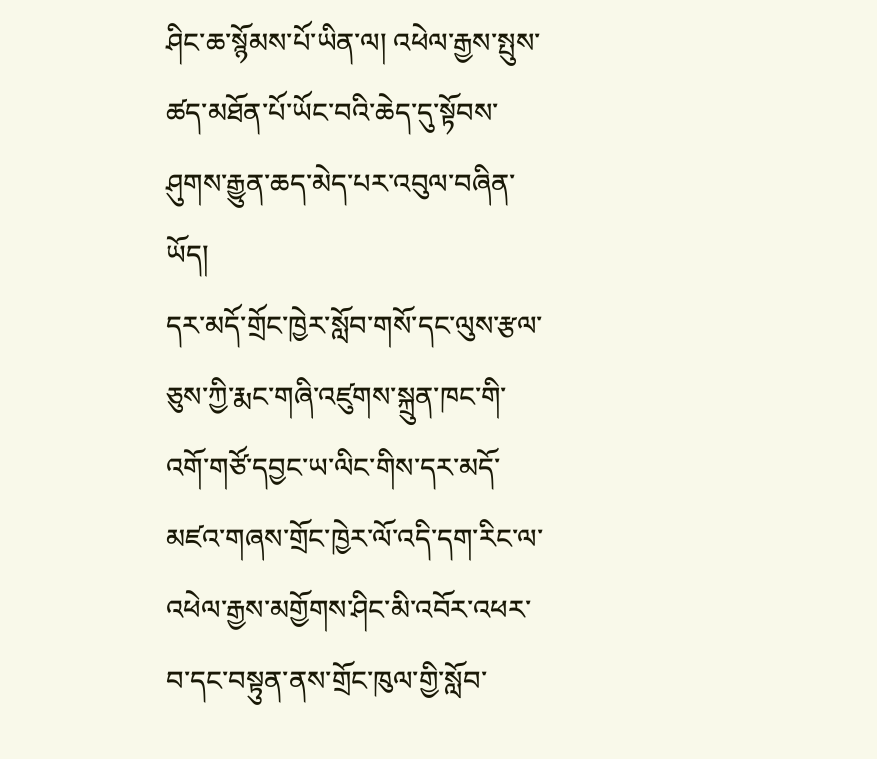ཤིང་ཆ་སྙོམས་པོ་ཡིན་ལ། འཕེལ་རྒྱས་སྤུས་ཚད་མཐོན་པོ་ཡོང་བའི་ཆེད་དུ་སྟོབས་ཤུགས་རྒྱུན་ཆད་མེད་པར་འབུལ་བཞིན་ཡོད།
དར་མདོ་གྲོང་ཁྱེར་སློབ་གསོ་དང་ལུས་རྩལ་ཅུས་ཀྱི་རྨང་གཞི་འཛུགས་སྐྲུན་ཁང་གི་འགོ་གཙོ་དབྱང་ཡ་ལིང་གིས་དར་མདོ་མཛའ་གཞས་གྲོང་ཁྱེར་ལོ་འདི་དག་རིང་ལ་འཕེལ་རྒྱས་མགྱོགས་ཤིང་མི་འབོར་འཕར་བ་དང་བསྟུན་ནས་གྲོང་ཁུལ་གྱི་སློབ་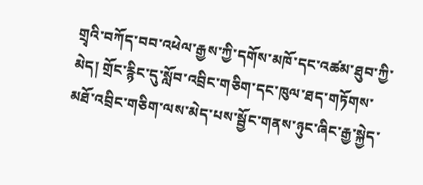གྲྭའི་བཀོད་བབ་འཕེལ་རྒྱས་ཀྱི་དགོས་མཁོ་དང་འཚམ་ཐུབ་ཀྱི་མེད། གྲོང་རྙིང་དུ་སློབ་འབྲིང་གཅིག་དང་ཁུལ་ཐད་གཏོགས་མཐོ་འབྲིང་གཅིག་ལས་མེད་པས་སྦྱོང་གནས་ཉུང་ཞིང་རྒྱ་སྐྱེད་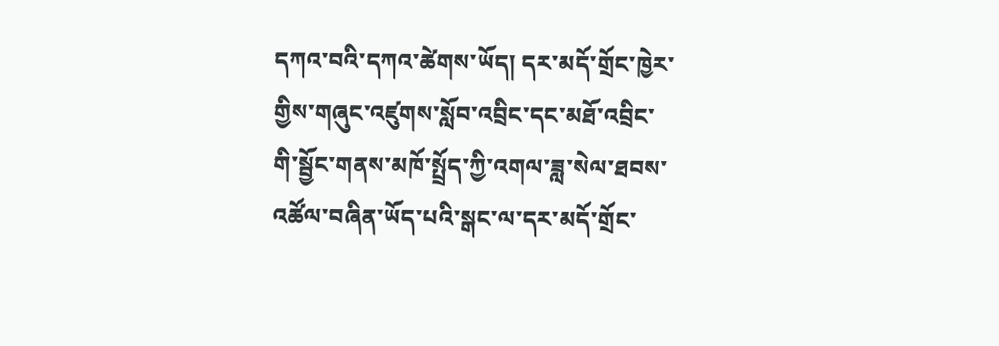དཀའ་བའི་དཀའ་ཚེགས་ཡོད། དར་མདོ་གྲོང་ཁྱེར་གྱིས་གཞུང་འཛུགས་སློབ་འབྲིང་དང་མཐོ་འབྲིང་གི་སྦྱོང་གནས་མཁོ་སྤྲོད་ཀྱི་འགལ་ཟླ་སེལ་ཐབས་འཚོལ་བཞིན་ཡོད་པའི་སྒང་ལ་དར་མདོ་གྲོང་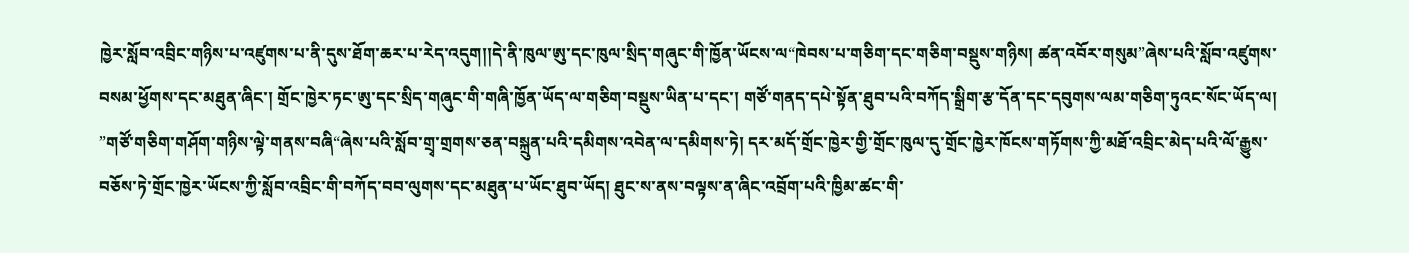ཁྱེར་སློབ་འབྲིང་གཉིས་པ་འཛུགས་པ་ནི་དུས་ཐོག་ཆར་པ་རེད་འདུག།།དེ་ནི་ཁུལ་ཨུ་དང་ཁུལ་སྲིད་གཞུང་གི་ཁྱོན་ཡོངས་ལ“ཁེབས་པ་གཅིག་དང་གཅིག་བསྡུས་གཉིས། ཚན་འབོར་གསུམ”ཞེས་པའི་སློབ་འཛུགས་བསམ་ཕྱོགས་དང་མཐུན་ཞིང་། གྲོང་ཁྱེར་ཏང་ཨུ་དང་སྲིད་གཞུང་གི་གཞི་ཁྱོན་ཡོད་ལ་གཅིག་བསྡུས་ཡིན་པ་དང་། གཙོ་གནད་དཔེ་སྟོན་ཐུབ་པའི་བཀོད་སྒྲིག་རྩ་དོན་དང་དབུགས་ལམ་གཅིག་ཏུའང་སོང་ཡོད་ལ། ”གཙོ་གཅིག་གཤོག་གཉིས་ལྟེ་གནས་བཞི“ཞེས་པའི་སློབ་གྲྭ་གྲགས་ཅན་བསྐྲུན་པའི་དམིགས་འབེན་ལ་དམིགས་ཏེ། དར་མདོ་གྲོང་ཁྱེར་གྱི་གྲོང་ཁུལ་དུ་གྲོང་ཁྱེར་ཁོངས་གཏོགས་ཀྱི་མཐོ་འབྲིང་མེད་པའི་ལོ་རྒྱུས་བཅོས་ཏེ་གྲོང་ཁྱེར་ཡོངས་ཀྱི་སློབ་འབྲིང་གི་བཀོད་བབ་ལུགས་དང་མཐུན་པ་ཡོང་ཐུབ་ཡོད། ཐུང་ས་ནས་བལྟས་ན་ཞིང་འབྲོག་པའི་ཁྱིམ་ཚང་གི་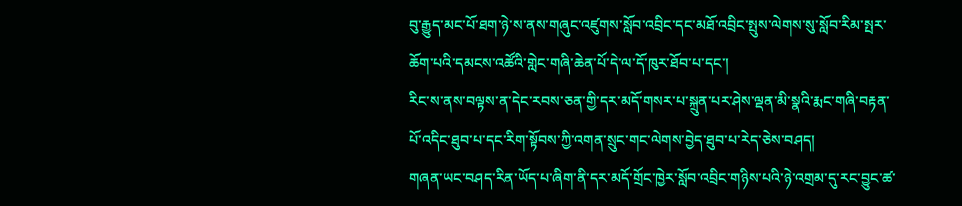བུ་རྒྱུད་མང་པོ་ཐག་ཉེ་ས་ནས་གཞུང་འཛུགས་སློབ་འབྲིང་དང་མཐོ་འབྲིང་སྤུས་ལེགས་སུ་སློབ་རིམ་སྤར་ཆོག་པའི་དམངས་འཚོའི་གླེང་གཞི་ཆེན་པོ་དེ་ལ་དོ་ཁུར་ཐོབ་པ་དང་།
རིང་ས་ནས་བལྟས་ན་དེང་རབས་ཅན་གྱི་དར་མདོ་གསར་པ་སྐྲུན་པར་ཤེས་ལྡན་མི་སྣའི་རྨང་གཞི་བརྟན་པོ་འདིང་ཐུབ་པ་དང་རིག་སྟོབས་ཀྱི་འགན་སྲུང་གང་ལེགས་བྱེད་ཐུབ་པ་རེད་ཅེས་བཤད།
གཞན་ཡང་བཤད་རིན་ཡོད་པ་ཞིག་ནི་དར་མདོ་གྲོང་ཁྱེར་སློབ་འབྲིང་གཉིས་པའི་ཉེ་འགྲམ་དུ་རང་བྱུང་ཚ་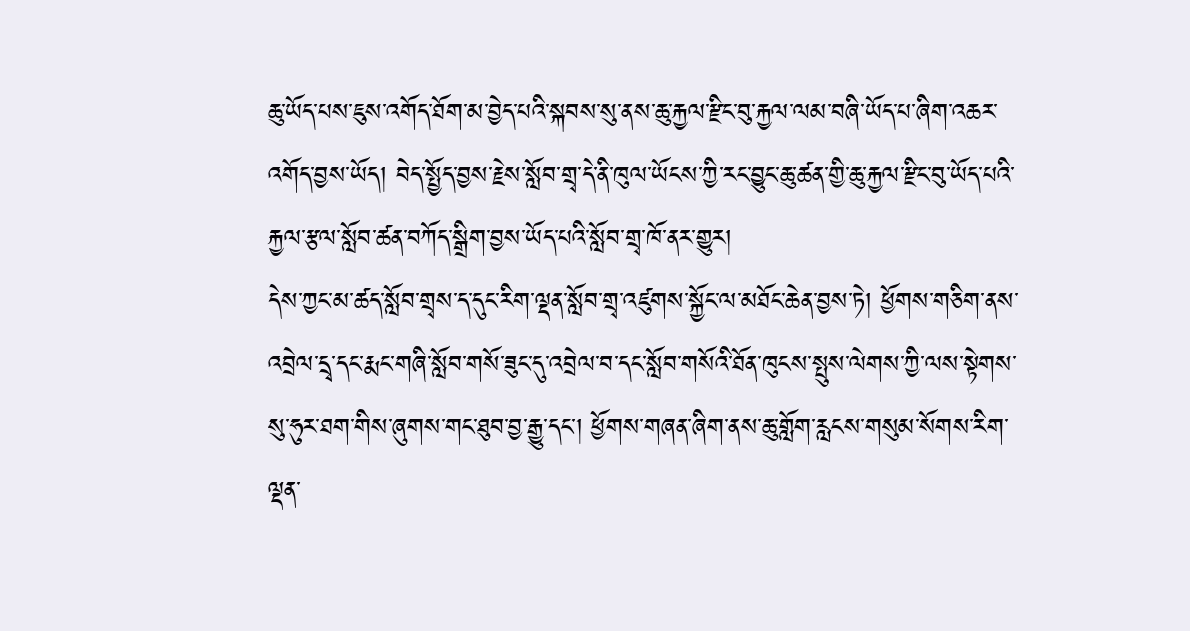ཆུ་ཡོད་པས་ཇུས་འགོད་ཐོག་མ་བྱེད་པའི་སྐབས་སུ་ནས་ཆུ་རྐྱལ་རྫིང་བུ་རྐྱལ་ལམ་བཞི་ཡོད་པ་ཞིག་འཆར་འགོད་བྱས་ཡོད། བེད་སྤྱོད་བྱས་རྗེས་སློབ་གྲྭ་དེ་ནི་ཁུལ་ཡོངས་ཀྱི་རང་བྱུང་ཆུ་ཚན་གྱི་ཆུ་རྐྱལ་རྫིང་བུ་ཡོད་པའི་རྐྱལ་རྩལ་སློབ་ཚན་བཀོད་སྒྲིག་བྱས་ཡོད་པའི་སློབ་གྲྭ་ཁོ་ནར་གྱུར།
དེས་ཀྱང་མ་ཚད་སློབ་གྲྭས་ད་དུང་རིག་ལྡན་སློབ་གྲྭ་འཛུགས་སྐྱོང་ལ་མཐོང་ཆེན་བྱས་ཏེ། ཕྱོགས་གཅིག་ནས་འབྲེལ་དྲྭ་དང་རྨང་གཞི་སློབ་གསོ་ཟུང་དུ་འབྲེལ་བ་དང་སློབ་གསོའི་ཐོན་ཁུངས་སྤུས་ལེགས་ཀྱི་ལས་སྟེགས་སུ་ཧུར་ཐག་གིས་ཞུགས་གང་ཐུབ་བྱ་རྒྱུ་དང་། ཕྱོགས་གཞན་ཞིག་ནས་ཆུ་གློག་རླངས་གསུམ་སོགས་རིག་ལྡན་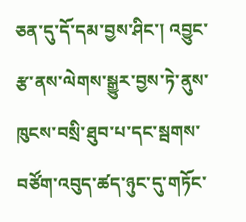ཅན་དུ་དོ་དམ་བྱས་ཤིང་། འབྱུང་རྩ་ནས་ལེགས་སྒྱུར་བྱས་ཏེ་ནུས་ཁུངས་བསྲི་ཐུབ་པ་དང་སྦགས་བཙོག་འབུད་ཚད་ཉུང་དུ་གཏོང་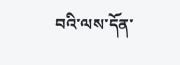བའི་ལས་དོན་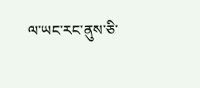ལ་ཡང་རང་ནུས་ཅི་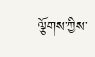ལྕོགས་ཀྱིས་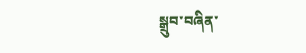སྒྲུབ་བཞིན་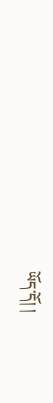ཡོད་དོ། །